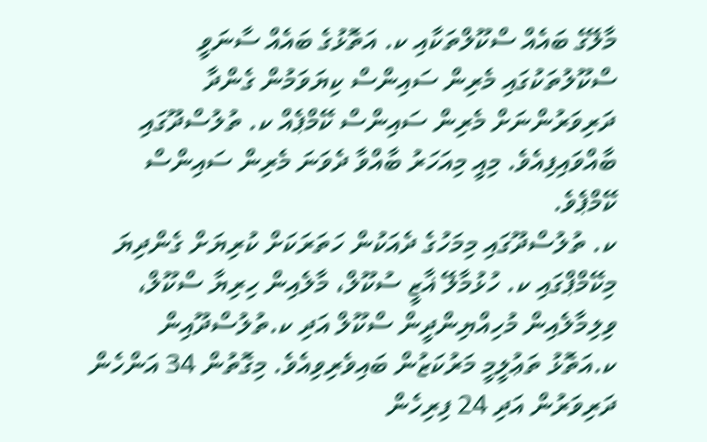މާލޭގެ ބައެއް ސްކޫލްތަކާއި ކ. އަތޮޅުގެ ބައެއް ސާނަވީ ސްކޫލުތަކުގައި މެރިން ސައިންސް ކިޔަވަމުން ގެންދާ ދަރިވަރުންނަށް މެރިން ސައިންސް ކޭމްޕެއް ކ. ތުލުސްދޫގައި ބާއްވައިފިއެވެ. މިއީ މިއަހަރު ބާއްވާ ދެވަނަ މެރިން ސައިންސް ކޭމްޕެވެ.
ކ. ތުލުސްދޫގައި މިމަހުގެ ދެއަކުން ހަތަރަކަށް ކުރިޔަށް ގެންދިޔަ މިކޭމްޕްގައި ކ. ހުޅުމާލޭ ޣާޒީ ސުކޫލް، މާލެއިން ހިރިޔާ ސްކޫލް، ވިލިމާލެއިން މުހިއްޔިންދީން ސްކޫލް އަދި ކ.ތުލުސްދޫއިން  ކ.އަތޮޅު ތަޢުލީމީ މަރުކަޒުން ބައިވެރިވިއެވެ. މިގޮތުން 34 އަންހެން ދަރިވަރުން އަދި 24 ފިރިހެން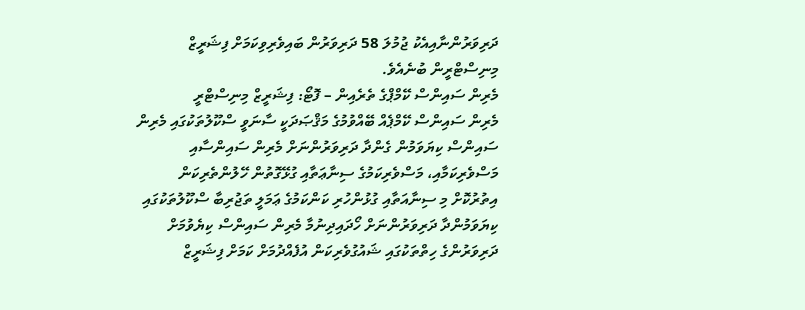ދަރިވަރުންނާއިއެކު ޖުމުލަ 58 ދަރިވަރުން ބައިވެރިވިކަމަށް ފިޝަރީޒް މިނިސްޓްރީން ބުނެއެވެ.
މެރިން ސައިންސް ކޭމްޕްގެ ތެރެއިން – ފޮޓޯ: ފިޝަރީޒް މިނިސްޓްރީ
މެރިން ސައިންސް ކޭމްޕެއް ބޭއްވުމުގެ މަޤްޞަދަކީ ސާނަވީ ސްކޫލުތަކުގައި މެރިން ސައިންސް ކިޔަވަމުން ގެންދާ ދަރިވަރުންނަށް މެރިން ސައިންސާއި މަސްވެރިކަމާއި، މަސްވެރިކަމުގެ ސިނާޢަތާއި ގުޅޭގޮތުން ހޭލުންތެރިކަން އިތުރުކޮށް މި ސިނާއަތާއި ގުޅުންހުރި ކަންކަމުގެ ޢަމަލީ ތަޖުރިބާ ސްކޫލުތަކުގައި ކިޔަވަމުންދާ ދަރިވަރުންނަށް ހޯދައިދިނުމާ މެރިން ސައިންސް ކިޔެވުމަށް ދަރިވަރުންގެ ހިތްތަކުގައި ޝައުގުވެރިކަން އުފެއްދުމަށް ކަމަށް ފިޝަރީޒް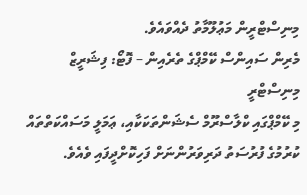މިނިސްޓްރީން މަޢުލޫމާތު ދެއްވައެވެ.
މެރިން ސައިންސް ކޭމްޕްގެ ތެރެއިން – ފޮޓޯ: ފިޝަރީޒް މިނިސްޓްރީ
މި ކޭމްޕްގައި ކްލާސްރޫމް ސެޝަންތަކަކާއި، ޢަމަލީ މަސައްކަތްތައް ކުރުމުގެ ފުރުސަތު ދަރިވަރުންނަށް ފަހިކޮށްދީފައި ވެއެވެ.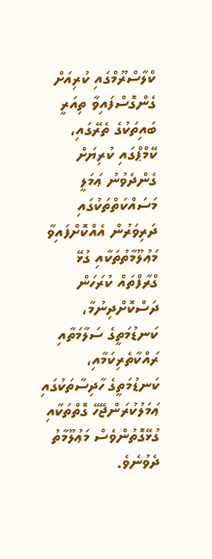ކްލާސްރޫމްގައި ކުރިއަށް ގެންގޮސްފައިވާ ތިއަރީ ބައިތަކުގެ ތެރޭގައި، ކޭމްޕްގައި ކުރިޔަށް ގެންދެވުނު ޢަމަލީ މަސައްކަތްތަކުގައި ދަރިވަރުން އެއްކޮށްފައިވާ މަޢުލޫމާތުތަކާއި ގުޅޭ ގްރާފްތައް ކުރަހަން ދަސްކޮށްދިނުމާ، ކަނޑުމަތީގެ ސަލާމަތާއި ރައްކާތެރިކަމާއި، ކަނޑުމަތީގެ ހާދިސާތަކުގައި ޢަމަލުކުރަންޖޭހޭ ގޮތްތަކާއި ގުޅޭގޮތުންވެސް މަޢުލޫމާތު ދެވުނެވެ.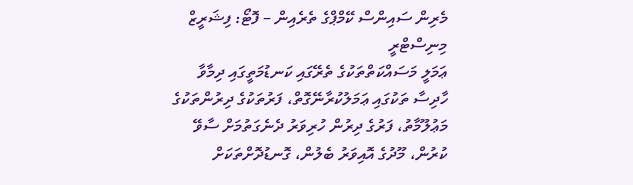މެރިން ސައިންސް ކޭމްޕްގެ ތެރެއިން – ފޮޓޯ: ފިޝަރީޒް މިނިސްޓްރީ
ޢަމަލީ މަސައްކަތްތަކުގެ ތެރޭގައި ކަނޑުމަތީގައި ދިމާވާ ހާދިސާ ތަކުގައި ޢަމަލުކުރާނޭގޮތް، ފަރުތަކުގެ ދިރުންތަކުގެ މަޢުލޫމާތު، ފަރުގެ ދިރުން ހުރިވަރު ދެނެގަތުމަށް ސާވޭ ކުރުން، މޫދުގެ އޮއިވަރު ބެލުން، ގޮނޑުދޮށްތަކަށް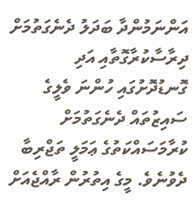އަންނަމުންދާ ބަދަލު ދެނެގަތުމަށް ދިރާސާކުރާގޮތާއި އަދި ގޮނޑުދޮށުގައި ހުންނަ ވެލީގެ ސައިޒުތައް ދެނެގަތުމަށް ކުރާމަސައްކަތުގެ ޢަމަލީ ތަޖްރިބާ ދެވުނެވެ. މީގެ އިތުރުން ރާއްޖެއަށް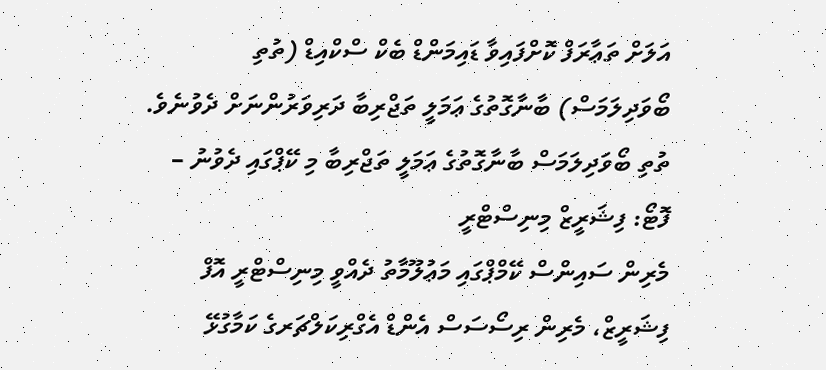އަލަށް ތަޢާރަފް ކޮށްފައިވާ ޑައިމަންޑް ބެކް ސްކްއިޑް (ތުތި ބޯވަދިލަމަސް) ބާނާގޮތުގެ ޢަމަލީ ތަޖްރިބާ ދަރިވަރުންނަށް ދެވުނެވެ.
ތުތި ބޯވަދިލަމަސް ބާނާގޮތުގެ ޢަމަލީ ތަޖްރިބާ މި ކޭޕްގައި ދެވުނު – ފޮޓޯ: ފިޝަރީޒް މިނިސްޓްރީ
މެރިން ސައިންސް ކޭމްޕްގައި މަޢުލޫމާތު ދެއްވީ މިނިސްޓްރީ އޮފް ފިޝަރީޒް، މެރިން ރިސޯސަސް އެންޑް އެގްރިކަލްޗަރގެ ކަމާގުޅޭ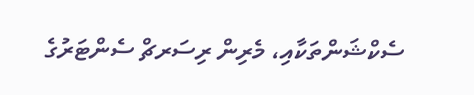ސެކްޝަންތަކާއި، މެރިން ރިސަރޗް ސެންޓަރުގެ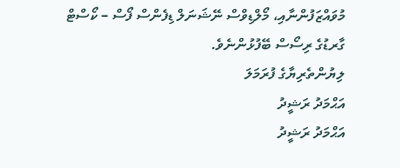މުވައްޒަފުންނާއި، މޯލްޑިވްސް ނޭޝަނަލް ޑިފެންސް ފޯސް – ކޯސްޓް ގާރޑުގެ ރިސޯސް ބޭފުޅުންނެވެ.
ލިޔުންތެރިޔާގެ ފުރަމަލަ
އަޙްމަދު ރަޝީދު
އަޙްމަދު ރަޝީދު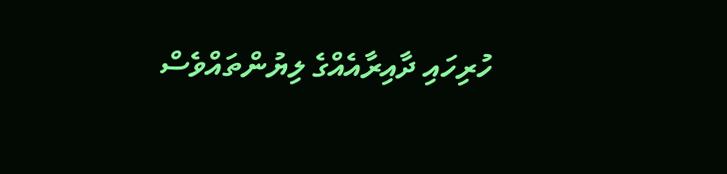ހުރިހައި ދާއިރާއެއްގެ ލިޔުންތައްވެސް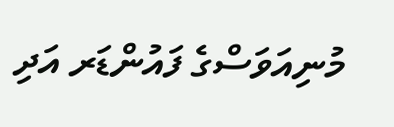މުނިއަވަސްގެ ފައުންޑަރ އަދި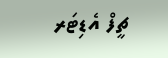ޗީފް އެޑިޓަރ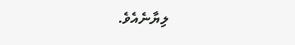ލިޔާނެއެވެ.